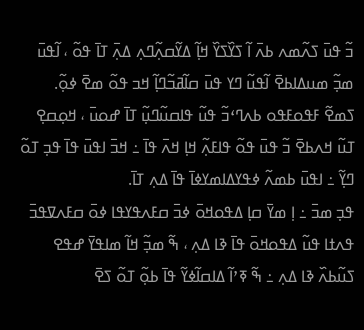ߏ߬ ߟߎ߫ ߖߍ߬ߘߍ ߕߍ߫ ߊ߬ ߖߌ߰ߖߌ߰ ߞߊ߲߬ ߡߌ߬ߛߍ߲߬ߣߍ߲ ߡߍ߲߫ ߠߊ߫ ߟߋ߬ ، ߊ߬ߟߎ߫ ߘߏ߲߬ ߘߎߡߊߕߐ߫ ߊ߬ߟߎ߬ ߣߌ ߟߎ߫ ߛߊ߬ߥߏ߬ߣߊ߲߬ ߞߏ ߟߋ߬ ߘߐ߫ ߦߋ߲߬.
ߖߘߐ߬ ߓߟߋߓߟߋ ߕߍߣߵߏ߬ ߟߎ߬ ߟߊߛߎ߬ߣߎ߲߬ ߠߊ߫ ߝߋߎ߫ ، ߞߋ߲ߛߐ߲ ߠߎ߬ ߞߍߕߐ߫ ߏ߬ ߟߎ߫ ߟߋ߬ ߟߊߓߍ߲߬ ߞߊ߲ ߞߍ߫ ߟߊ߫ ߸ ߞߏ߫ ߊߟߎ߫ ߟߊ߫ ߟߏ߲ ߠߋ߬ ߣߌ߲߬ ߸ ߊߟߎ߫ ߕߘߍ߬ ߦߟߌߡߊߘߌߦߊ߫ ߟߊ߫ ߡߍ߲ ߠߊ߫.
ߟߏ߲ ߘߏ߫ ߸ ߊ߲ ߘߌ߫ ߛߊ߲ ߡߟߋߞߋ߫ ߦߏ߫ ߛߓߍߟߌߟߊ ߦߋ߫ ߛߓߍߜߟߏ߫ ߟߍߙߊ ߟߎ߬ ߡߟߋߞߋ߫ ߟߊ߫ ߢߊ ߡߍ߲ ، ߒ߬ ߘߏ߲߬ ߞߊ߬ ߘߊߟߌ߫ ߝߟߐ ߖߎ߬ߕߍ߰ ߢߊ ߡߍ߲ ߸ ߒ߬ ߧߴߊ߬ ߡߊߛߊ߬ߦߌ߬ ߟߊ߫ ߕߋ߲߬ ߠߋ߬ ߖߐ߫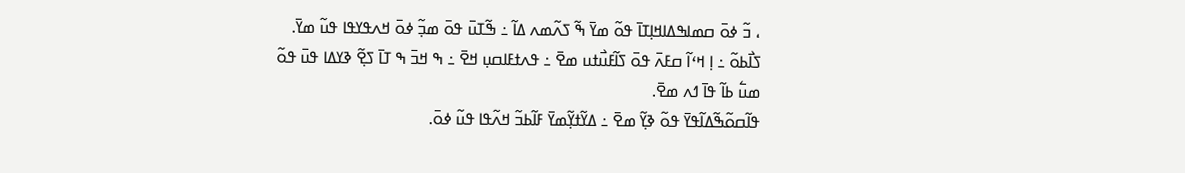، ߏ߬ ߦߋ߫ ߛߘߊߒߡߊߞߊ߲ߠߊ߫ ߟߋ߬ ߘߌ߫ ߒ߬ ߖߍ߬ߘߍ ߡߊ߬ ߸ ߒ߬ߠߎ߫ ߟߋ߫ ߘߏ߲߬ ߦߋ߫ ߞߍߟߌߟߊ ߟߎ߬ ߘߌ߫.
ߖߊ߯ߕߋ߬ ߸ ߊ߲ ߞߵߊ߬ ߛߓߍ߫ ߟߋ߫ ߖߊ߬ߓߎ߯ߙߎ ߘߐ߫ ߸ ߟߍߙߓߊߛߎ߲ ߞߐ߫ ߸ ߒ ߞߏ߫ ߒ ߠߊ߫ ߖߐ߲߬ ߢߌߡߊ ߟߎ߫ ߟߋ߬ ߘߎ߱ ߕߊ߬ ߟߊ߫ ߗߍ ߘߐ߫.
ߟߊ߬ߛߋ߬ߒ߬ߡߊ߬ߟߌ߫ ߟߋ߬ ߢߌ߲߬ ߘߐ߫ ߸ ߡߌ߬ߙߌ߲߬ߘߌ߫ ߓߊ߬ߕߏ߬ ߞߍ߬ߟߊ ߟߎ߬ ߦߋ߫.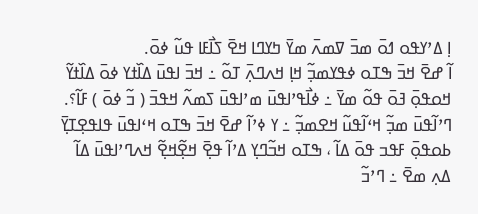ߊ߲ ߡߴߌߟߋ ߗߋ߫ ߘߏ߫ ߜߘߍ߫ ߘߌ߫ ߤߌߣߊ ߞߐ߫ ߖߊ߯ߓߊ ߟߎ߬ ߦߋ߫.
ߊ߬ ߝߐ߫ ߞߏ߫ ߒߠߋ ߦߟߌߘߏ߲߬ ߞߊ߲ ߞߍߣߍ߲߫ ߠߋ߬ ߸ ߞߏ߫ ߊߟߎ߫ ߡߊ߰ߙߌ ߦߋ߫ ߡߊ߰ߙߌ߬ ߞߋߟߋ߲߫ ߔߋ߫ ߟߋ߬ ߘߌ߫ ߸ ߦߊ߯ߟߴߊߟߎ߫ ߘߴߊߟߎ߫ ߖߘߍ߬ ߞߟߏ߫ ( ߏ߬ ߦߋ߫ ) ߓߊ߬؟.
ߣߴߊ߬ߟߎ߫ ߘߏ߲߬ ߞߵߊ߬ߟߎ߬ ߞߐߘߏ߲߬ ߸ ߌ ߦߴߊ߬ ߝߐ߫ ߞߏ߫ ߒߠߋ ߞߵߊߟߎ߫ ߟߊߟߐ߲ߠߌ߲߫ ߕߋߟߋ߲߫ ߓߟߏ ߟߋ߫ ߡߊ߬ ، ߒߠߋ ߞߏ߬ߣߌ߲ ߡߴߊ߬ ߟߐ߲߫ ߞߐ߲߬ߞߐ߲߬ ߞߍߣߴߊߟߎ߫ ߡߊ߬ ߡߍ߲ ߘߐ߫ ߸ ߣߴߏ߬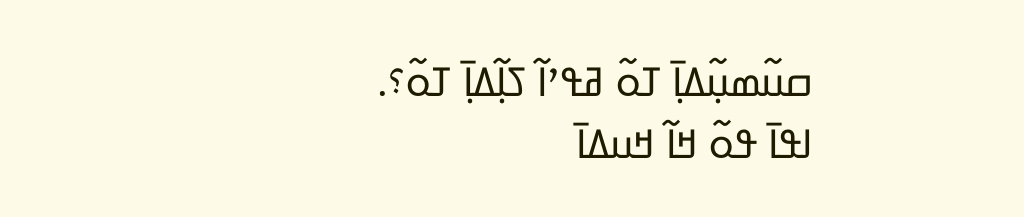ߛߎ߬ߘߎ߲߬ߡߊ߲߫ ߠߋ߬ ߥߟߴߊ߬ ߖߊ߲߬ߡߊ߲߫ ߠߋ߬؟.
ߊߟߊ߫ ߟߋ߬ ߞߊ߬ ߞߎߡߊ߫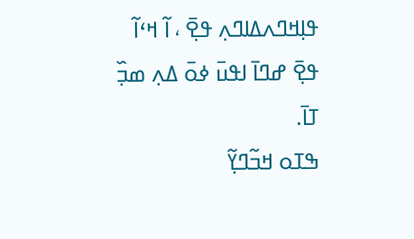ߟߊ߲ߞߣߍߡߊߣߍ߲ ߟߐ߲߫ ، ߊ߬ ߞߵߊ߬ ߟߐ߲߫ ߝߣߊ߫ ߊߟߎ߫ ߦߋ߫ ߡߍ߲ ߘߏ߲߰ ߠߊ߫.
ߒߠߋ ߞߏ߬ߣߌ߲߬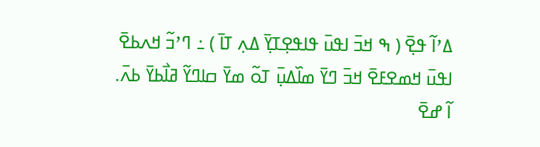ߡߴߊ߬ ߟߐ߲߫ ( ߒ ߞߏ߫ ߊߟߎ߫ ߟߊߟߐ߲ߠߌ߲߫ ߡߍ߲ ߠߊ߫ ) ߸ ߣߴߏ߬ ߞߍߕߐ߫ ߊߟߎ߫ ߞߘߐߓߐ߫ ߞߏ߫ ߣߌ߫ ߘߊ߰ߡߎ߲߫ ߠߋ߬ ߘߌ߫ ߛߊߣߌ߬ ߥߊ߯ߕߌ߫ ߕߍ߫.
ߊ߬ ߝߐ߫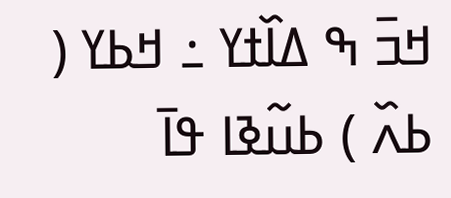ߞߏ߫ ߒ ߡߊ߰ߙߌ ߸ ߞߕߌ ( ߕߍ߰ ) ߕߎ߬ߢߊ ߟߊ߫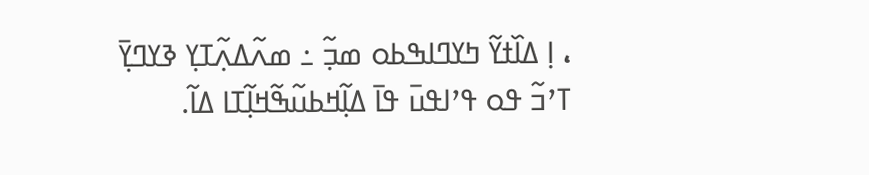، ߊ߲ ߡߊ߰ߙߌ߬ ߤߌߣߊߒߕߋ ߘߏ߲߬ ߸ ߘߍ߬ߡߍ߲߬ߠߌ߲ ߢߌߣߌ߲߫ ߠߴߏ߬ ߟߋ ߟߴߊߟߎ߫ ߟߊ߫ ߡߊ߲߬ߞߕߎ߬ߒ߬ߞߊ߲߬ߠߊ ߡߊ߬.